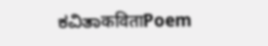ಕವಿತಾकविताPoem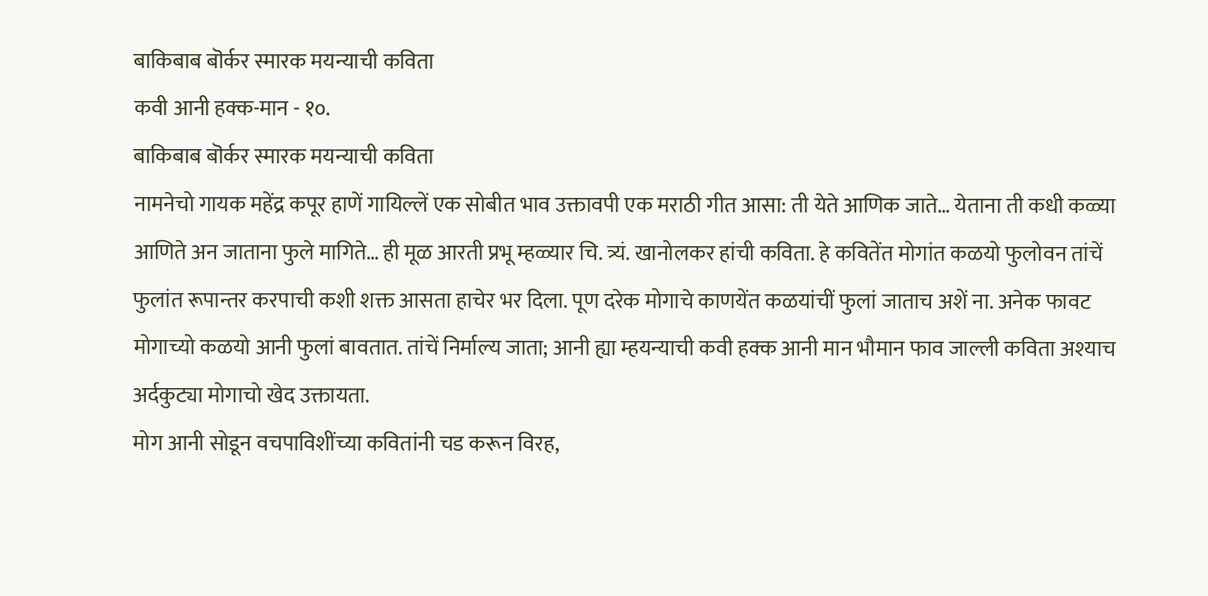बाकिबाब बॊर्कर स्मारक मयन्याची कविता
कवी आनी हक्क-मान - १०.
बाकिबाब बॊर्कर स्मारक मयन्याची कविता
नामनेचो गायक महेंद्र कपूर हाणें गायिल्लें एक सोबीत भाव उक्तावपी एक मराठी गीत आसा: ती येते आणिक जाते… येताना ती कधी कळ्या आणिते अन जाताना फुले मागिते… ही मूळ आरती प्रभू म्हळ्यार चि. त्र्यं. खानोलकर हांची कविता. हे कवितेंत मोगांत कळयो फुलोवन तांचें फुलांत रूपान्तर करपाची कशी शक्त आसता हाचेर भर दिला. पूण दरेक मोगाचे काणयेंत कळयांचीं फुलां जाताच अशें ना. अनेक फावट मोगाच्यो कळयो आनी फुलां बावतात. तांचें निर्माल्य जाता; आनी ह्या म्हयन्याची कवी हक्क आनी मान भौमान फाव जाल्ली कविता अश्याच अर्दकुट्या मोगाचो खेद उक्तायता.
मोग आनी सोडून वचपाविशींच्या कवितांनी चड करून विरह,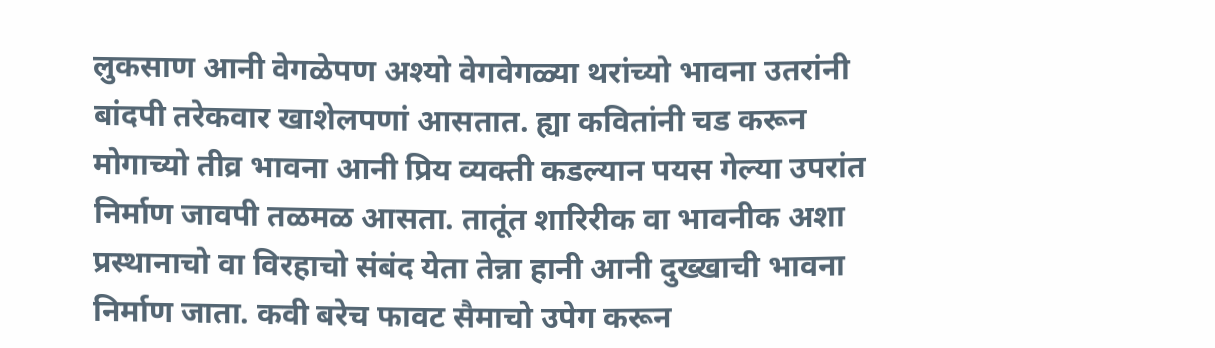लुकसाण आनी वेगळेपण अश्यो वेगवेगळ्या थरांच्यो भावना उतरांनी बांदपी तरेकवार खाशेलपणां आसतात. ह्या कवितांनी चड करून मोगाच्यो तीव्र भावना आनी प्रिय व्यक्ती कडल्यान पयस गेल्या उपरांत निर्माण जावपी तळमळ आसता. तातूंत शारिरीक वा भावनीक अशा प्रस्थानाचो वा विरहाचो संबंद येता तेन्ना हानी आनी दुख्खाची भावना निर्माण जाता. कवी बरेच फावट सैमाचो उपेग करून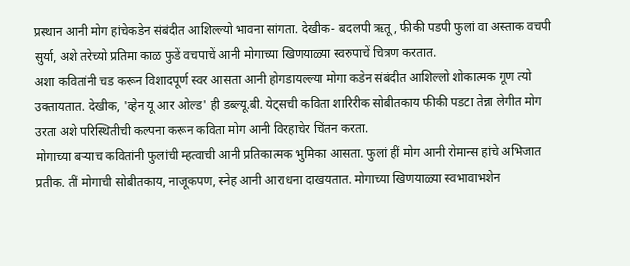प्रस्थान आनी मोग हांचेकडेन संबंदीत आशिल्ल्यो भावना सांगता. देखीक- बदलपी ऋतू, फीकी पडपी फुलां वा अस्ताक वचपी सुर्या, अशे तरेच्यो प्रतिमा काळ फुडें वचपाचें आनी मोगाच्या खिणयाळ्या स्वरुपाचें चित्रण करतात.
अशा कवितांनी चड करून विशादपूर्ण स्वर आसता आनी होगडायल्ल्या मोगा कडेन संबंदीत आशिल्लो शोकात्मक गूण त्यो उक्तायतात. देखीक, 'व्हेन यू आर ओल्ड' ही डब्ल्यू.बी. येट्सची कविता शारिरीक सोबीतकाय फीकी पडटा तेन्ना लेगीत मोग उरता अशे परिस्थितीची कल्पना करून कविता मोग आनी विरहाचेर चिंतन करता.
मोगाच्या बऱ्याच कवितांनी फुलांची म्हत्वाची आनी प्रतिकात्मक भुमिका आसता. फुलां हीं मोग आनी रोमान्स हांचे अभिजात प्रतीक. तीं मोगाची सोबीतकाय, नाजूकपण, स्नेह आनी आराधना दाखयतात. मोगाच्या खिणयाळ्या स्वभावाभशेन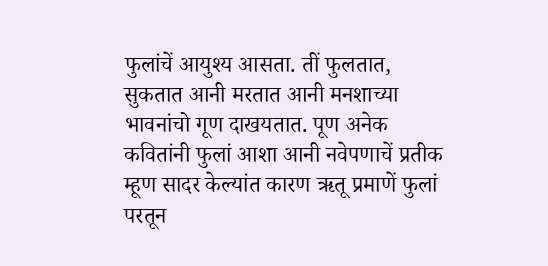फुलांचें आयुश्य आसता. तीं फुलतात, सुकतात आनी मरतात आनी मनशाच्या भावनांचो गूण दाखयतात. पूण अनेक कवितांनी फुलां आशा आनी नवेपणाचें प्रतीक म्हूण सादर केल्यांत कारण ऋतू प्रमाणें फुलां परतून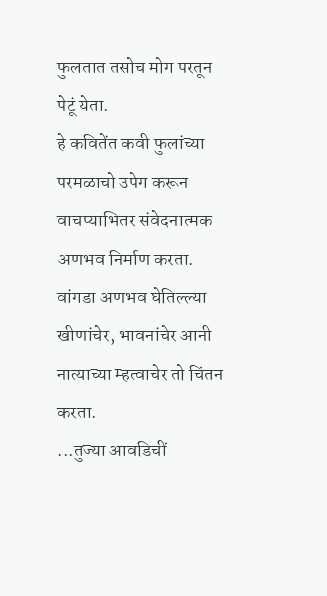फुलतात तसोच मोग परतून पेटूं येता.
हे कवितेंत कवी फुलांच्या परमळाचो उपेग करून वाचप्याभितर संवेदनात्मक अणभव निर्माण करता. वांगडा अणभव घेतिल्ल्या खीणांचेर, भावनांचेर आनी नात्याच्या म्हत्वाचेर तो चिंतन करता.
...तुज्या आवडिचीं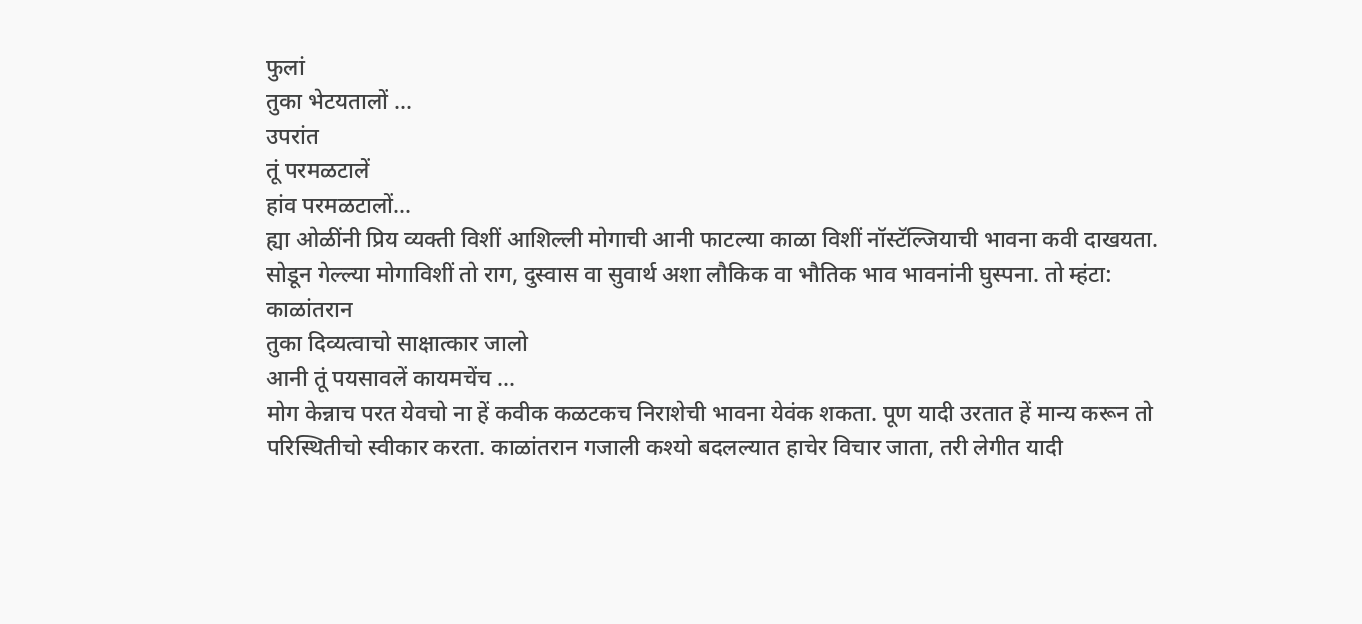फुलां
तुका भेटयतालों ...
उपरांत
तूं परमळटालें
हांव परमळटालों...
ह्या ओळींनी प्रिय व्यक्ती विशीं आशिल्ली मोगाची आनी फाटल्या काळा विशीं नॉस्टॅल्जियाची भावना कवी दाखयता.
सोडून गेल्ल्या मोगाविशीं तो राग, दुस्वास वा सुवार्थ अशा लौकिक वा भौतिक भाव भावनांनी घुस्पना. तो म्हंटा:
काळांतरान
तुका दिव्यत्वाचो साक्षात्कार जालो
आनी तूं पयसावलें कायमचेंच ...
मोग केन्नाच परत येवचो ना हें कवीक कळटकच निराशेची भावना येवंक शकता. पूण यादी उरतात हें मान्य करून तो परिस्थितीचो स्वीकार करता. काळांतरान गजाली कश्यो बदलल्यात हाचेर विचार जाता, तरी लेगीत यादी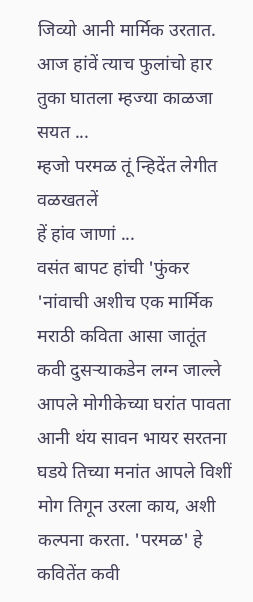जिव्यो आनी मार्मिक उरतात.
आज हांवें त्याच फुलांचो हार
तुका घातला म्हज्या काळजा सयत ...
म्हजो परमळ तूं न्हिदेंत लेगीत वळखतलें
हें हांव जाणां ...
वसंत बापट हांची 'फुंकर 'नांवाची अशीच एक मार्मिक मराठी कविता आसा जातूंत कवी दुसऱ्याकडेन लग्न जाल्ले आपले मोगीकेच्या घरांत पावता आनी थंय सावन भायर सरतना घडये तिच्या मनांत आपले विशीं मोग तिगून उरला काय, अशी कल्पना करता. 'परमळ' हे कवितेंत कवी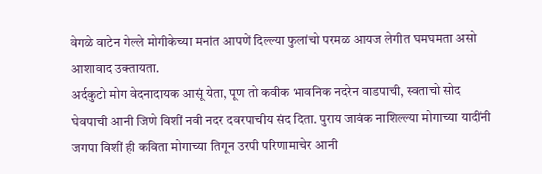वेगळे वाटेन गेल्ले मोगीकेच्या मनांत आपणें दिल्ल्या फुलांचो परमळ आयज लेगीत घमघमता असो आशावाद उक्तायता.
अर्दकुटो मोग वेदनादायक आसूं येता, पूण तो कवीक भावनिक नदरेन वाडपाची, स्वताचो सोद घेवपाची आनी जिणे विशीं नवी नदर दवरपाचीय संद दिता. पुराय जावंक नाशिल्ल्या मोगाच्या यादींनी जगपा विशीं ही कविता मोगाच्या तिगून उरपी परिणामाचेर आनी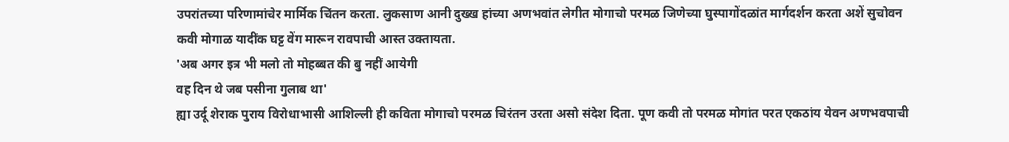उपरांतच्या परिणामांचेर मार्मिक चिंतन करता. लुकसाण आनी दुख्ख हांच्या अणभवांत लेगीत मोगाचो परमळ जिणेच्या घुस्पागोंदळांत मार्गदर्शन करता अशें सुचोवन कवी मोगाळ यादींक घट्ट वेंग मारून रावपाची आस्त उक्तायता.
'अब अगर इत्र भी मलो तो मोहब्बत की बु नहीं आयेगी
वह दिन थे जब पसीना गुलाब था'
ह्या उर्दू शेराक पुराय विरोधाभासी आशिल्ली ही कविता मोगाचो परमळ चिरंतन उरता असो संदेश दिता. पूण कवी तो परमळ मोगांत परत एकठांय येवन अणभवपाची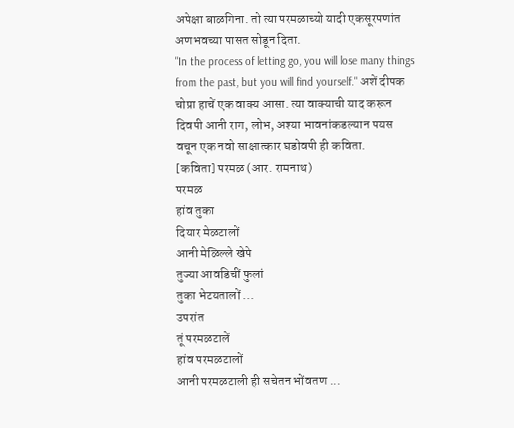अपेक्षा बाळगिना. तो त्या परमळाच्यो यादी एकसूरपणांत अणभवच्या पासत सोडून दिता.
"In the process of letting go, you will lose many things from the past, but you will find yourself." अशें दीपक चोप्रा हाचें एक वाक्य आसा. त्या वाक्याची याद करून दिवपी आनी राग, लोभ, अश्या भावनांकडल्यान पयस वचून एक नवो साक्षात्कार घडोवपी ही कविता.
[कविता] परमळ (आर. रामनाथ)
परमळ
हांव तुका
दियार मेळटालों
आनी मेळिल्ले खेपे
तुज्या आवडिचीं फुलां
तुका भेटयतालों ...
उपरांत
तूं परमळटालें
हांव परमळटालों
आनी परमळटाली ही सचेतन भोंवतण ...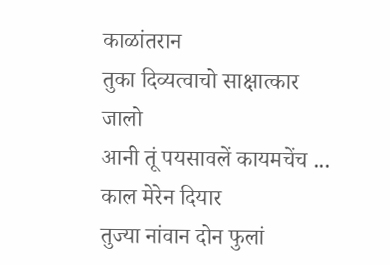काळांतरान
तुका दिव्यत्वाचो साक्षात्कार जालो
आनी तूं पयसावलें कायमचेंच ...
काल मेरेन दियार
तुज्या नांवान दोन फुलां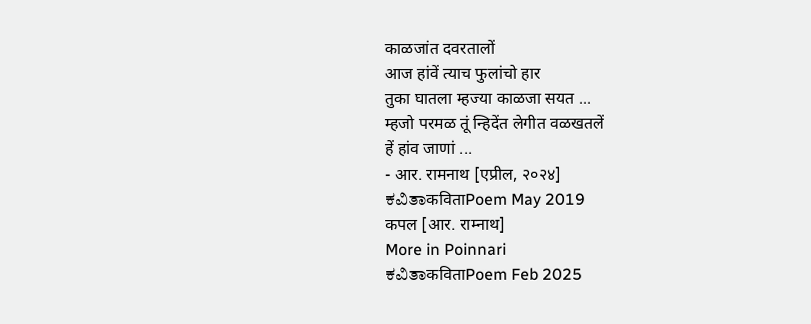काळजांत दवरतालों
आज हांवें त्याच फुलांचो हार
तुका घातला म्हज्या काळजा सयत ...
म्हजो परमळ तूं न्हिदेंत लेगीत वळखतलें
हें हांव जाणां ...
- आर. रामनाथ [एप्रील, २०२४]
ಕವಿತಾकविताPoem May 2019
कपल [आर. राम्नाथ]
More in Poinnari
ಕವಿತಾकविताPoem Feb 2025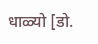धाळ्यो [डो.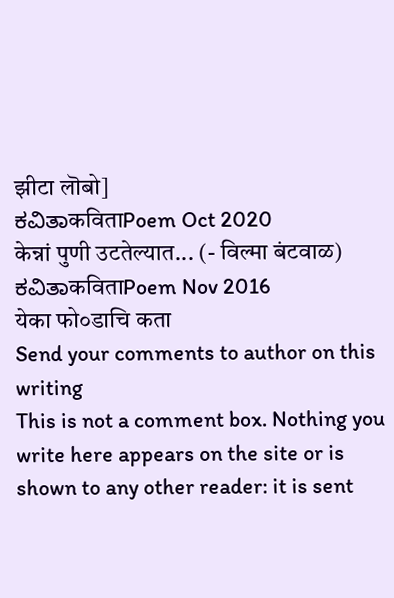झीटा लॊबो]
ಕವಿತಾकविताPoem Oct 2020
केन्नां पुणी उटतेल्यात... (- विल्मा बंटवाळ)
ಕವಿತಾकविताPoem Nov 2016
येका फो०डाचि कता
Send your comments to author on this writing
This is not a comment box. Nothing you write here appears on the site or is shown to any other reader: it is sent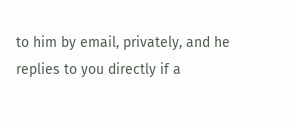to him by email, privately, and he replies to you directly if a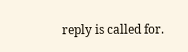reply is called for.